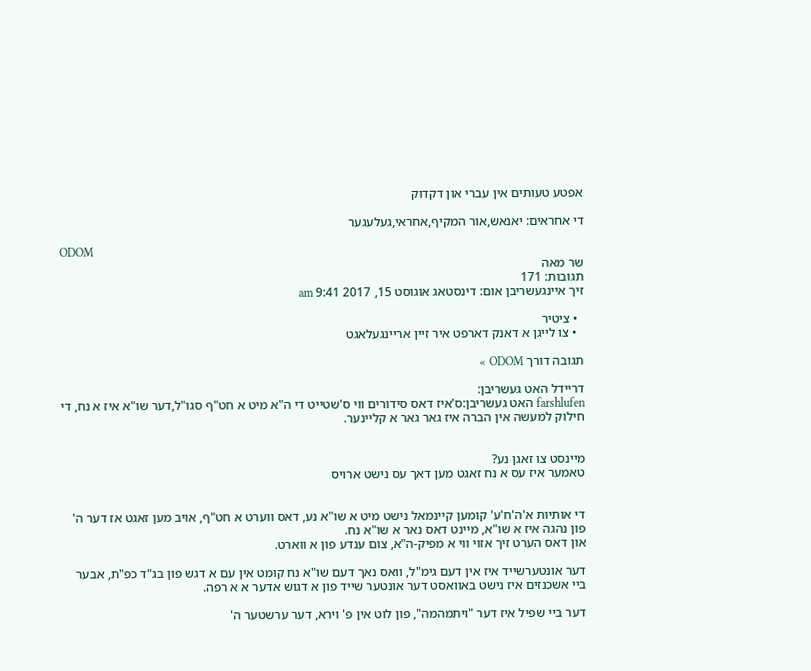אפטע טעותים אין עברי און דקדוק

די אחראים: יאנאש,אור המקיף,אחראי,געלעגער

ODOM
שר מאה
תגובות: 171
זיך איינגעשריבן אום: דינסטאג אוגוסט 15, 2017 9:41 am

  • ציטיר
  • צו לייגן א דאנק דארפט איר זיין אריינגעלאגט

תגובה דורך ODOM »

דריידל האט געשריבן:
farshlufen האט געשריבן:ס'איז דאס סידורים ווי ס'שטייט די ה"א מיט א חט"ף סגו"ל,דער שו"א איז א נח, די חילוק למעשה אין הברה איז גאר גאר א קליינער.


מיינסט צו זאגן נע?
טאמער איז עס א נח זאגט מען דאך עס נישט ארויס


די אותיות א'ה'ח'ע' קומען קיינמאל נישט מיט א שו"א נע, דאס ווערט א חט"ף, אויב מען זאגט אז דער ה' פון נהגה איז א שו"א, מיינט דאס נאר א שו"א נח.
און דאס הערט זיך אזוי ווי א מפיק-ה"א, צום ענדע פון א ווארט.

דער אונטערשייד איז אין דעם גימ"ל, וואס נאך דעם שו"א נח קומט אין עם א דגש פון בג"ד כפ"ת, אבער ביי אשכנזים איז נישט באוואסט דער אונטער שייד פון א דגוש אדער א א רפה.

דער ביי שפיל איז דער "ויתמהמה", פון לוט אין פ' וירא, דער ערשטער ה'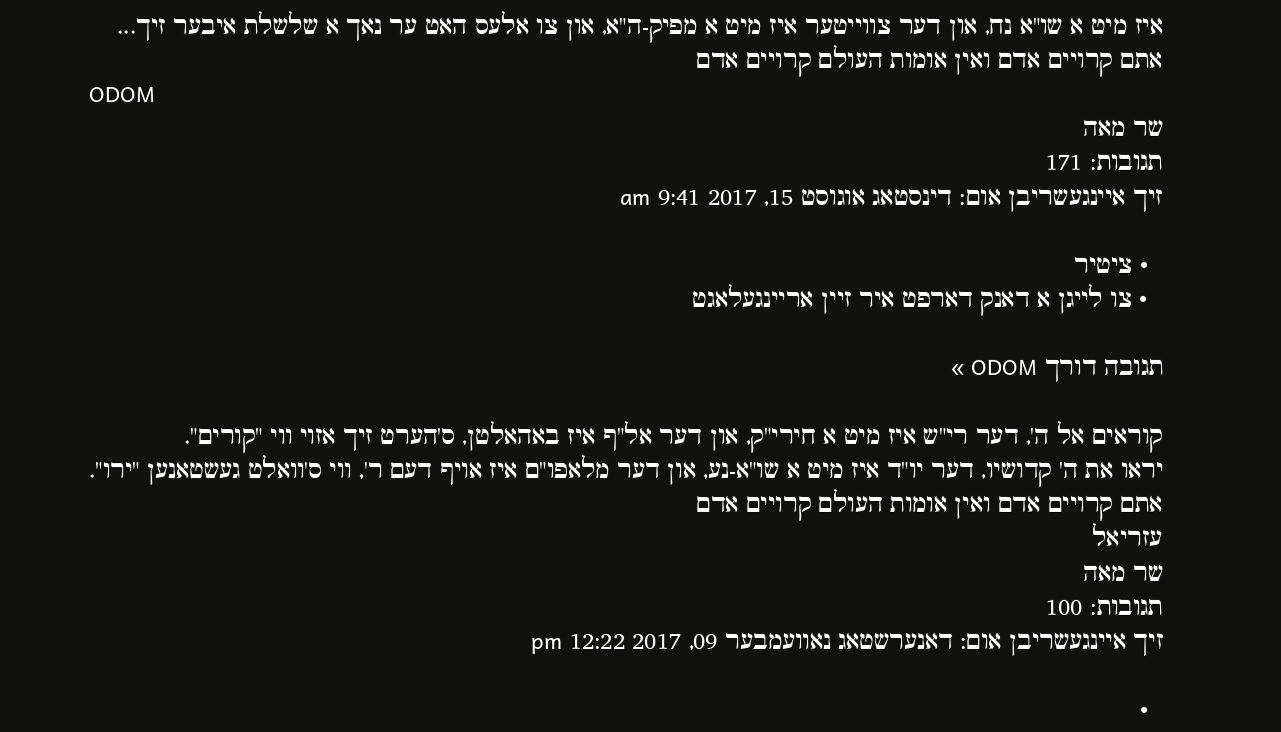איז מיט א שו"א נח, און דער צווייטער איז מיט א מפיק-ה"א, און צו אלעס האט ער נאך א שלשלת איבער זיך...
אתם קרויים אדם ואין אומות העולם קרויים אדם
ODOM
שר מאה
תגובות: 171
זיך איינגעשריבן אום: דינסטאג אוגוסט 15, 2017 9:41 am

  • ציטיר
  • צו לייגן א דאנק דארפט איר זיין אריינגעלאגט

תגובה דורך ODOM »

קוראים אל ה', דער רי"ש איז מיט א חירי"ק, און דער אל"ף איז באהאלטן, ס'הערט זיך אזוי ווי "קורים".
יראו את ה' קדושיו, דער יו"ד איז מיט א שו"א-נע, און דער מלאפו"ם איז אויף דעם ר', ווי ס'וואלט געשטאנען "ירו".
אתם קרויים אדם ואין אומות העולם קרויים אדם
עזריאל
שר מאה
תגובות: 100
זיך איינגעשריבן אום: דאנערשטאג נאוועמבער 09, 2017 12:22 pm

  •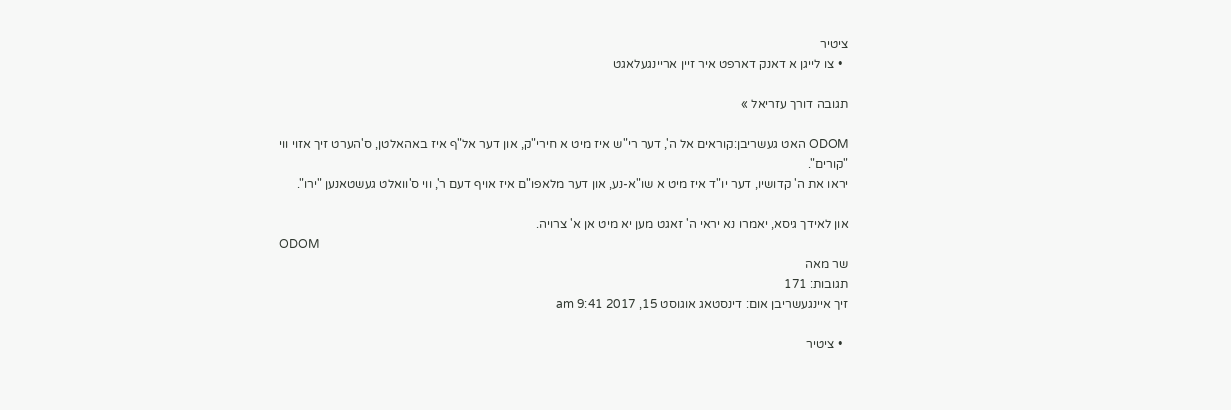ציטיר
  • צו לייגן א דאנק דארפט איר זיין אריינגעלאגט

תגובה דורך עזריאל »

ODOM האט געשריבן:קוראים אל ה', דער רי"ש איז מיט א חירי"ק, און דער אל"ף איז באהאלטן, ס'הערט זיך אזוי ווי "קורים".
יראו את ה' קדושיו, דער יו"ד איז מיט א שו"א-נע, און דער מלאפו"ם איז אויף דעם ר', ווי ס'וואלט געשטאנען "ירו".

און לאידך גיסא, יאמרו נא יראי ה' זאגט מען יא מיט אן א' צרויה.
ODOM
שר מאה
תגובות: 171
זיך איינגעשריבן אום: דינסטאג אוגוסט 15, 2017 9:41 am

  • ציטיר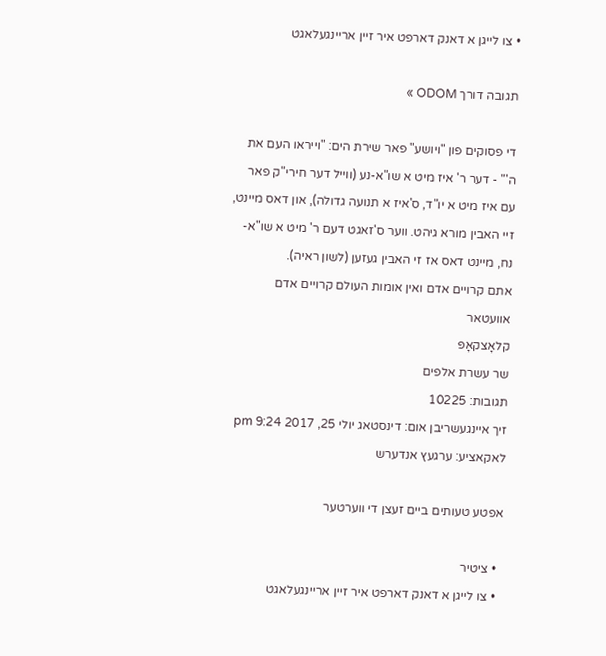• צו לייגן א דאנק דארפט איר זיין אריינגעלאגט

תגובה דורך ODOM »

די פסוקים פון "ויושע" פאר שירת הים: "וייראו העם את ה'" - דער ר' איז מיט א שו"א-נע (ווייל דער חירי"ק פאר עם איז מיט א יו"ד, ס'איז א תנועה גדולה), און דאס מיינט, זיי האבין מורא גיהט. ווער ס'זאגט דעם ר' מיט א שו"א-נח, מיינט דאס אז זי האבין געזען (לשון ראיה).
אתם קרויים אדם ואין אומות העולם קרויים אדם
אוועטאר
קלאָצקאָפּ
שר עשרת אלפים
תגובות: 10225
זיך איינגעשריבן אום: דינסטאג יולי 25, 2017 9:24 pm
לאקאציע: ערגעץ אנדערש

אפטע טעותים ביים זעצן די ווערטער

  • ציטיר
  • צו לייגן א דאנק דארפט איר זיין אריינגעלאגט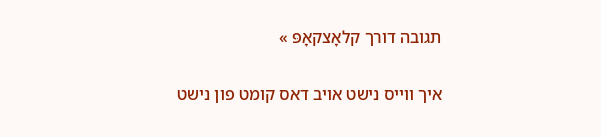תגובה דורך קלאָצקאָפּ »

איך ווייס נישט אויב דאס קומט פון נישט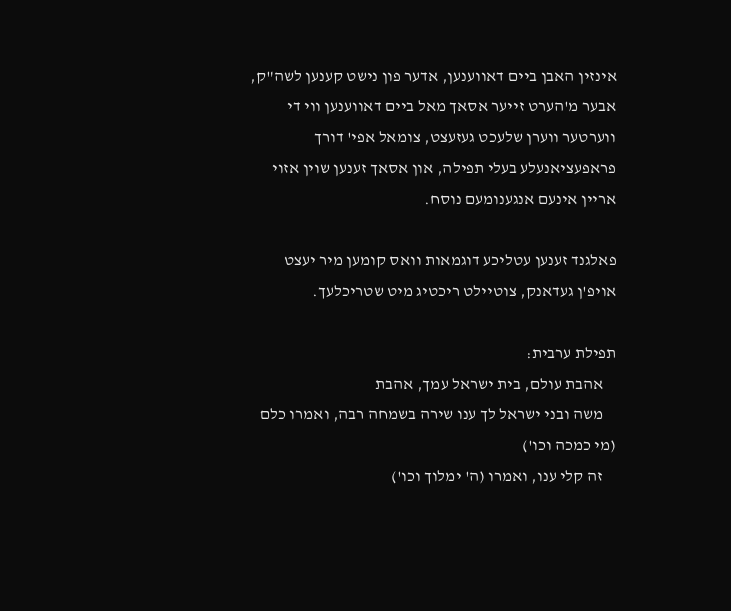אינזין האבן ביים דאווענען, אדער פון נישט קענען לשה"ק, אבער מ'הערט זייער אסאך מאל ביים דאווענען ווי די ווערטער ווערן שלעכט געזעצט, צומאל אפי' דורך פראפעציאנעלע בעלי תפילה, און אסאך זענען שוין אזוי אריין אינעם אנגענומעם נוסח.

פאלגנד זענען עטליכע דוגמאות וואס קומען מיר יעצט אויפ'ן געדאנק, צוטיילט ריכטיג מיט שטריכלעך.

תפילת ערבית:
    אהבת עולם, בית ישראל עמך, אהבת
    משה ובני ישראל לך ענו שירה בשמחה רבה, ואמרו כלם (מי כמכה וכו')
    זה קלי ענו, ואמרו (ה' ימלוך וכו')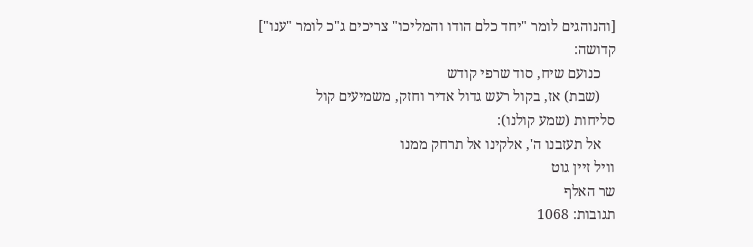[והנוהגים לומר "יחד כלם הודו והמליכו" צריכים ג"כ לומר "ענו"]
קדושה:
    כנועם שיח, סוד שרפי קודש
    (שבת) אז, בקול רעש גדול אדיר וחזק, משמיעים קול
סליחות (שמע קולנו):
    אל תעזבנו ה', אלקינו אל תרחק ממנו
וויל זיין גוט
שר האלף
תגובות: 1068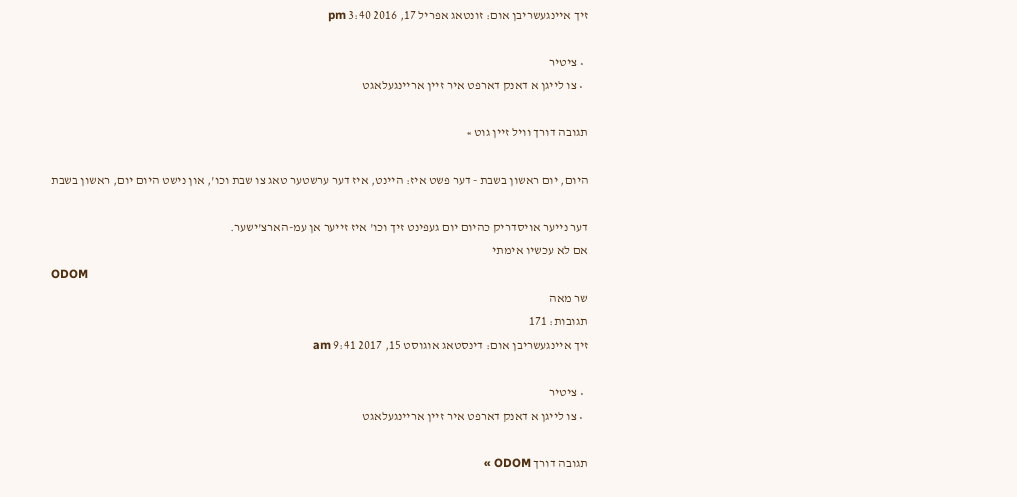זיך איינגעשריבן אום: זונטאג אפריל 17, 2016 3:40 pm

  • ציטיר
  • צו לייגן א דאנק דארפט איר זיין אריינגעלאגט

תגובה דורך וויל זיין גוט »

היום, יום ראשון בשבת - דער פשט איז: היינט, איז דער ערשטער טאג צו שבת וכו', און נישט היום יום, ראשון בשבת

דער נייער אויסדריק כהיום יום געפינט זיך וכו' איז זייער אן עמ-הארצ'ישער.
אם לא עכשיו אימתי
ODOM
שר מאה
תגובות: 171
זיך איינגעשריבן אום: דינסטאג אוגוסט 15, 2017 9:41 am

  • ציטיר
  • צו לייגן א דאנק דארפט איר זיין אריינגעלאגט

תגובה דורך ODOM »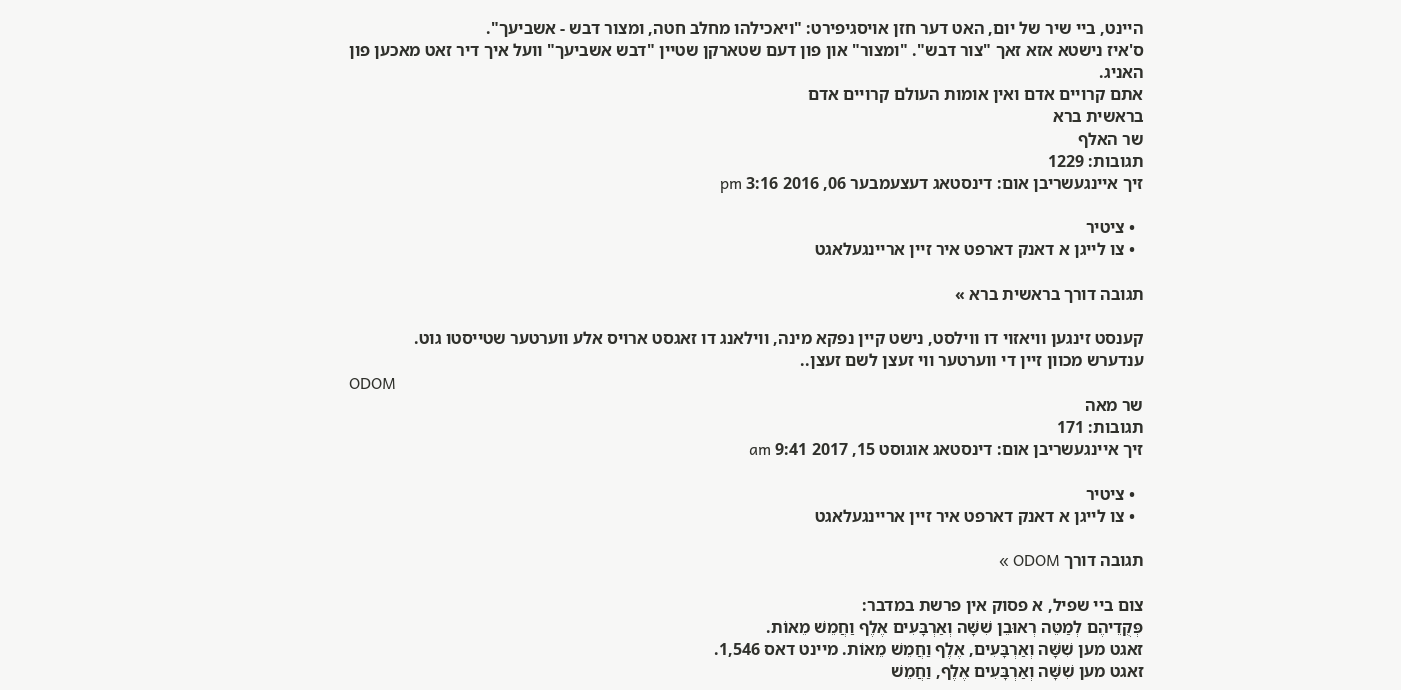היינט, ביי שיר של יום, האט דער חזן אויסגיפירט: "ויאכילהו מחלב חטה, ומצור דבש - אשביעך".
ס'איז נישטא אזא זאך "צור דבש". "ומצור" און פון דעם שטארקן שטיין "דבש אשביעך" וועל איך דיר זאט מאכען פון האניג.
אתם קרויים אדם ואין אומות העולם קרויים אדם
בראשית ברא
שר האלף
תגובות: 1229
זיך איינגעשריבן אום: דינסטאג דעצעמבער 06, 2016 3:16 pm

  • ציטיר
  • צו לייגן א דאנק דארפט איר זיין אריינגעלאגט

תגובה דורך בראשית ברא »

קענסט זינגען וויאזוי דו ווילסט, נישט קיין נפקא מינה, ווילאנג דו זאגסט ארויס אלע ווערטער שטייסטו גוט.
ענדערש מכוון זיין די ווערטער ווי זעצן לשם זעצן..
ODOM
שר מאה
תגובות: 171
זיך איינגעשריבן אום: דינסטאג אוגוסט 15, 2017 9:41 am

  • ציטיר
  • צו לייגן א דאנק דארפט איר זיין אריינגעלאגט

תגובה דורך ODOM »

צום ביי שפיל, א פסוק אין פרשת במדבר:
פְּקֻדֵיהֶם לְמַטֵּה רְאוּבֵן שִׁשָּׁה וְאַרְבָּעִים אֶלֶף וַחֲמֵשׁ מֵאוֹת.
זאגט מען שִׁשָּׁה וְאַרְבָּעִים, אֶלֶף וַחֲמֵשׁ מֵאוֹת. מיינט דאס 1,546.
זאגט מען שִׁשָּׁה וְאַרְבָּעִים אֶלֶף, וַחֲמֵשׁ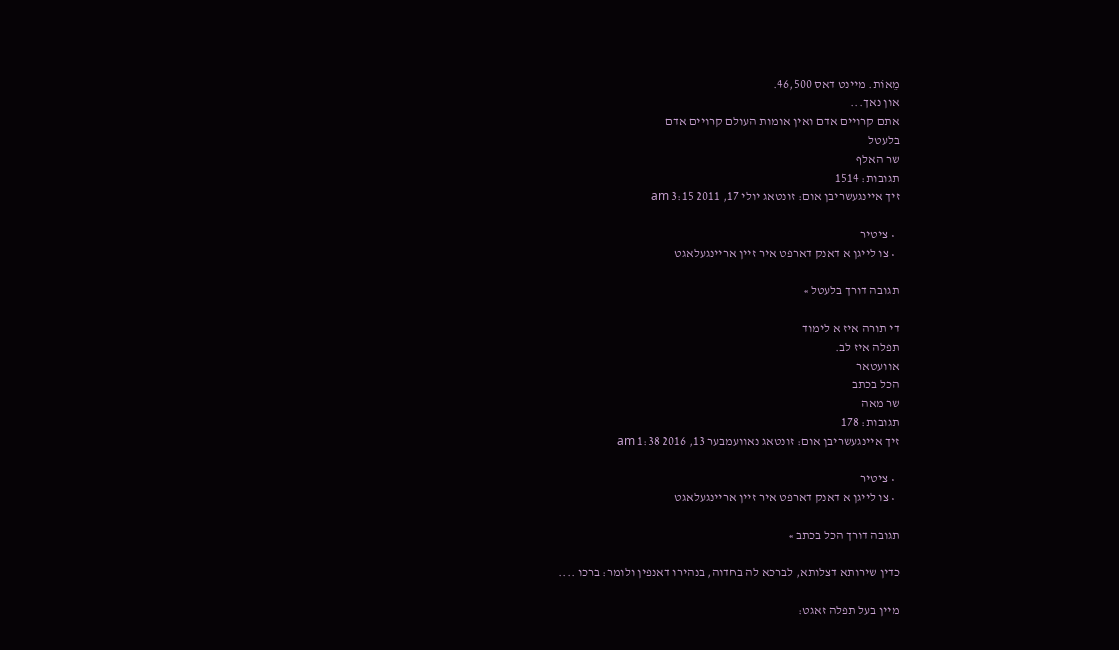מֵאוֹת. מיינט דאס 46,500.
און נאך...
אתם קרויים אדם ואין אומות העולם קרויים אדם
בלעטל
שר האלף
תגובות: 1514
זיך איינגעשריבן אום: זונטאג יולי 17, 2011 3:15 am

  • ציטיר
  • צו לייגן א דאנק דארפט איר זיין אריינגעלאגט

תגובה דורך בלעטל »

די תורה איז א לימוד
תפלה איז לב.
אוועטאר
הכל בכתב
שר מאה
תגובות: 178
זיך איינגעשריבן אום: זונטאג נאוועמבער 13, 2016 1:38 am

  • ציטיר
  • צו לייגן א דאנק דארפט איר זיין אריינגעלאגט

תגובה דורך הכל בכתב »

כדין שירותא דצלותא, לברכא לה בחדוה, בנהירו דאנפין ולומר: ברכו ....

מיין בעל תפלה זאגט: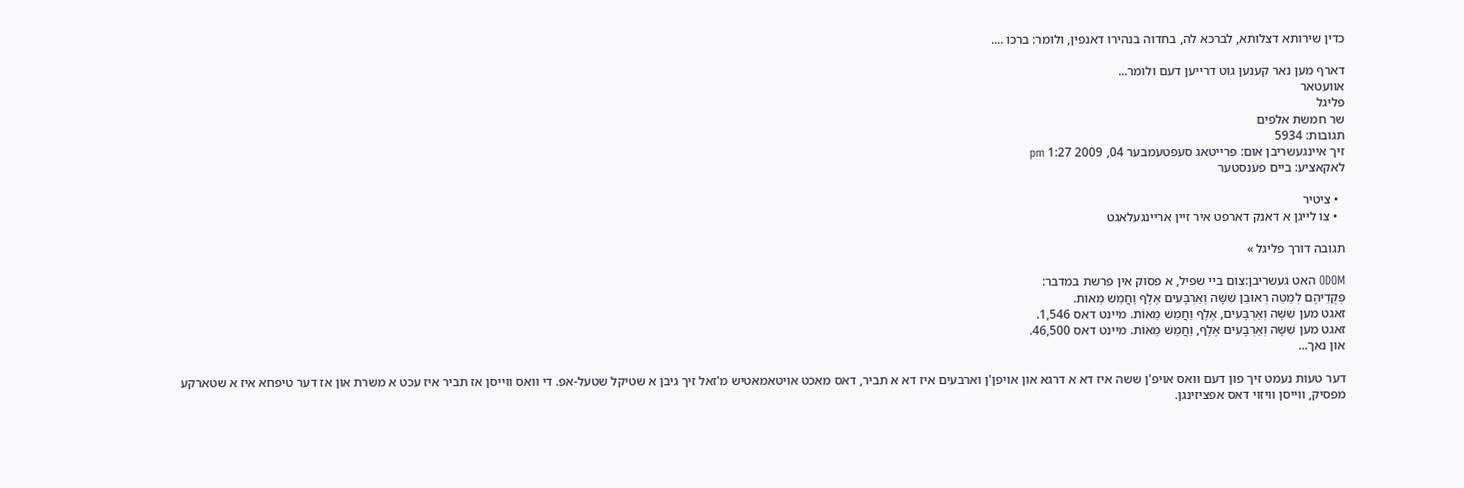כדין שירותא דצלותא, לברכא לה, בחדוה בנהירו דאנפין, ולומר: ברכו ....

דארף מען נאר קענען גוט דרייען דעם ולומר...
אוועטאר
פליגל
שר חמשת אלפים
תגובות: 5934
זיך איינגעשריבן אום: פרייטאג סעפטעמבער 04, 2009 1:27 pm
לאקאציע: ביים פענסטער

  • ציטיר
  • צו לייגן א דאנק דארפט איר זיין אריינגעלאגט

תגובה דורך פליגל »

ODOM האט געשריבן:צום ביי שפיל, א פסוק אין פרשת במדבר:
פְּקֻדֵיהֶם לְמַטֵּה רְאוּבֵן שִׁשָּׁה וְאַרְבָּעִים אֶלֶף וַחֲמֵשׁ מֵאוֹת.
זאגט מען שִׁשָּׁה וְאַרְבָּעִים, אֶלֶף וַחֲמֵשׁ מֵאוֹת. מיינט דאס 1,546.
זאגט מען שִׁשָּׁה וְאַרְבָּעִים אֶלֶף, וַחֲמֵשׁ מֵאוֹת. מיינט דאס 46,500.
און נאך...

דער טעות נעמט זיך פון דעם וואס אויפ'ן ששה איז דא א דרגא און אויפן'ן וארבעים איז דא א תביר, דאס מאכט אויטאמאטיש מ'זאל זיך גיבן א שטיקל שטעל-אפ. די וואס ווייסן אז תביר איז עכט א משרת און אז דער טיפחא איז א שטארקע מפסיק, ווייסן וויזוי דאס אפציזינגן.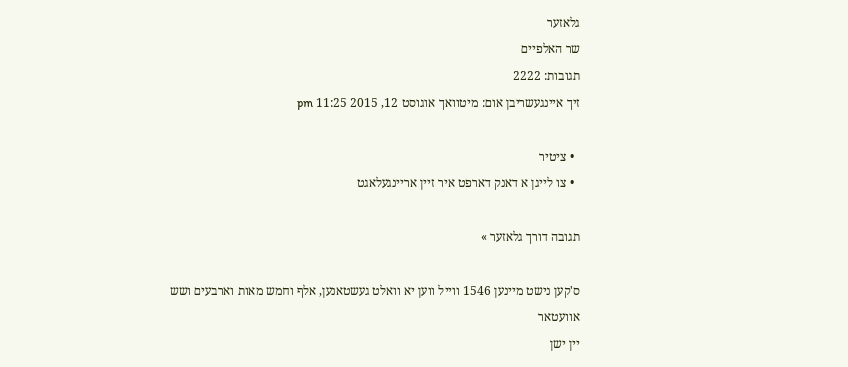גלאזער
שר האלפיים
תגובות: 2222
זיך איינגעשריבן אום: מיטוואך אוגוסט 12, 2015 11:25 pm

  • ציטיר
  • צו לייגן א דאנק דארפט איר זיין אריינגעלאגט

תגובה דורך גלאזער »

ס'קען נישט מיינען 1546 ווייל ווען יא וואלט געשטאנען, אלף וחמש מאות וארבעים ושש
אוועטאר
יין ישן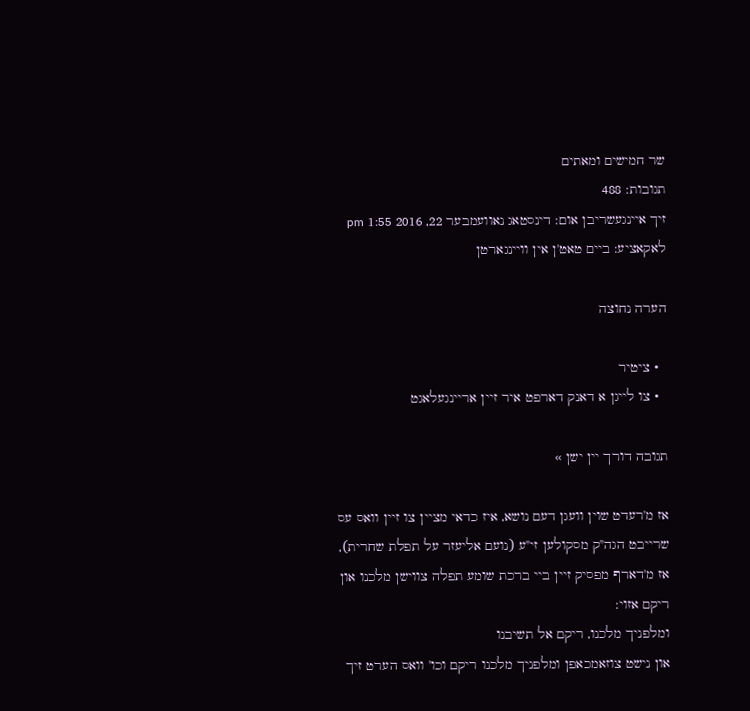שר חמישים ומאתים
תגובות: 488
זיך איינגעשריבן אום: דינסטאג נאוועמבער 22, 2016 1:55 pm
לאקאציע: ביים טאט'ן אין וויינגארטן

הערה נחוצה

  • ציטיר
  • צו לייגן א דאנק דארפט איר זיין אריינגעלאגט

תגובה דורך יין ישן »

אז מ'רעדט שוין וועגן דעם נושא, איז כדאי מציין צו זיין וואס עס שרייבט הגה"ק מסקולען זי"ע (נועם אליעזר על תפלת שחרית), אז מ'דארף מפסיק זיין ביי ברכת שומע תפלה צווישן מלכנו און ריקם אזוי:
ומלפניך מלכנו, ריקם אל תשיבנו
און נישט צוזאמכאפן ומלפניך מלכנו ריקם וכו' וואס הערט זיך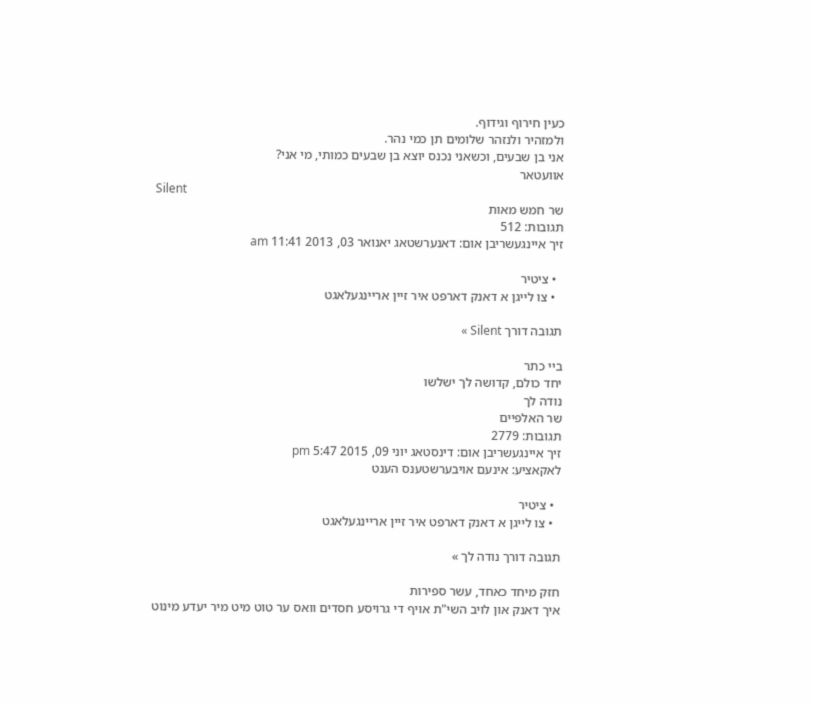כעין חירוף וגידוף.
ולמזהיר ולנזהר שלומים תן כמי נהר.
אני בן שבעים, וכשאני נכנס יוצא בן שבעים כמותי, מי אני?
אוועטאר
Silent
שר חמש מאות
תגובות: 512
זיך איינגעשריבן אום: דאנערשטאג יאנואר 03, 2013 11:41 am

  • ציטיר
  • צו לייגן א דאנק דארפט איר זיין אריינגעלאגט

תגובה דורך Silent »

ביי כתר
יחד כולם, קדושה לך ישלשו
נודה לך
שר האלפיים
תגובות: 2779
זיך איינגעשריבן אום: דינסטאג יוני 09, 2015 5:47 pm
לאקאציע: אינעם אויבערשטענס הענט

  • ציטיר
  • צו לייגן א דאנק דארפט איר זיין אריינגעלאגט

תגובה דורך נודה לך »

חזק מיחד כאחד, עשר ספירות
איך דאנק און לויב השי"ת אויף די גרויסע חסדים וואס ער טוט מיט מיר יעדע מינוט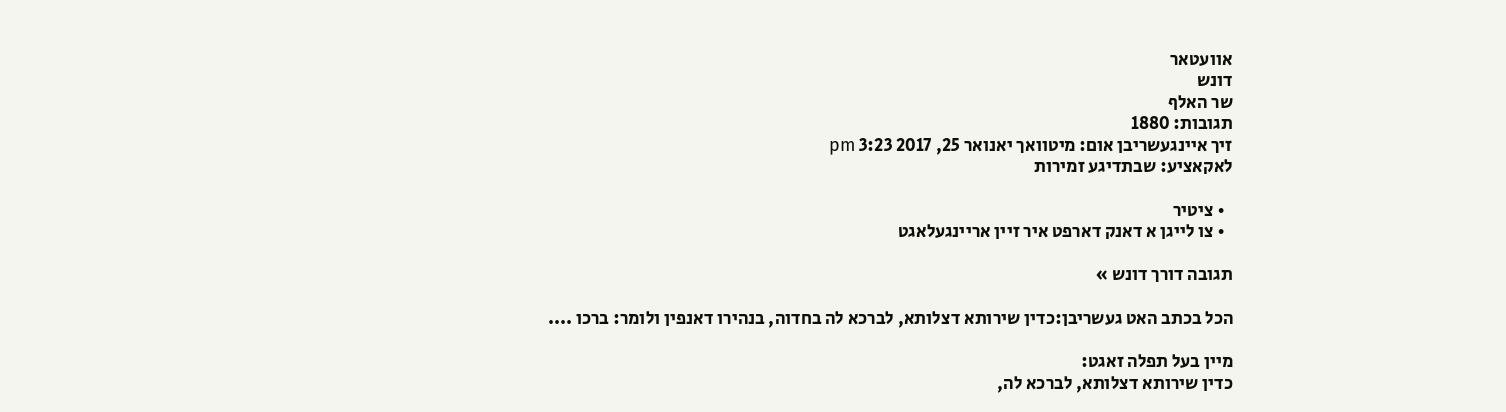אוועטאר
דונש
שר האלף
תגובות: 1880
זיך איינגעשריבן אום: מיטוואך יאנואר 25, 2017 3:23 pm
לאקאציע: שבתדיגע זמירות

  • ציטיר
  • צו לייגן א דאנק דארפט איר זיין אריינגעלאגט

תגובה דורך דונש »

הכל בכתב האט געשריבן:כדין שירותא דצלותא, לברכא לה בחדוה, בנהירו דאנפין ולומר: ברכו ....

מיין בעל תפלה זאגט:
כדין שירותא דצלותא, לברכא לה,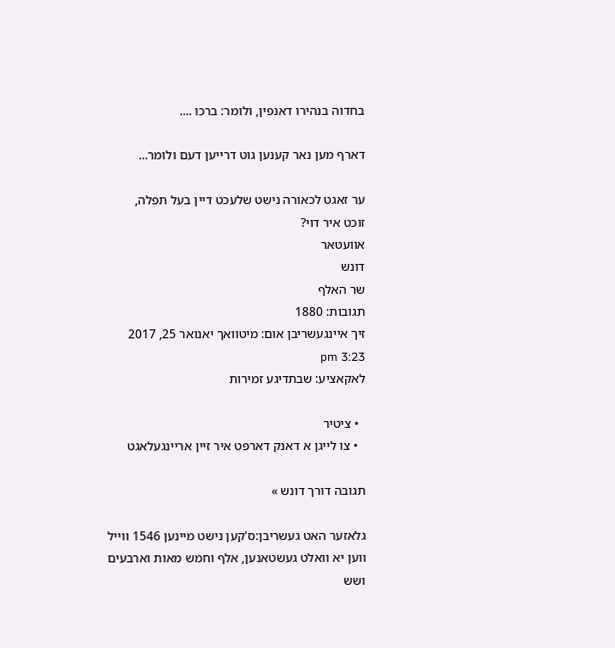בחדוה בנהירו דאנפין, ולומר: ברכו ....

דארף מען נאר קענען גוט דרייען דעם ולומר...

ער זאגט לכאורה נישט שלעכט דיין בעל תפלה,
זוכט איר דוי?
אוועטאר
דונש
שר האלף
תגובות: 1880
זיך איינגעשריבן אום: מיטוואך יאנואר 25, 2017 3:23 pm
לאקאציע: שבתדיגע זמירות

  • ציטיר
  • צו לייגן א דאנק דארפט איר זיין אריינגעלאגט

תגובה דורך דונש »

גלאזער האט געשריבן:ס'קען נישט מיינען 1546 ווייל ווען יא וואלט געשטאנען, אלף וחמש מאות וארבעים ושש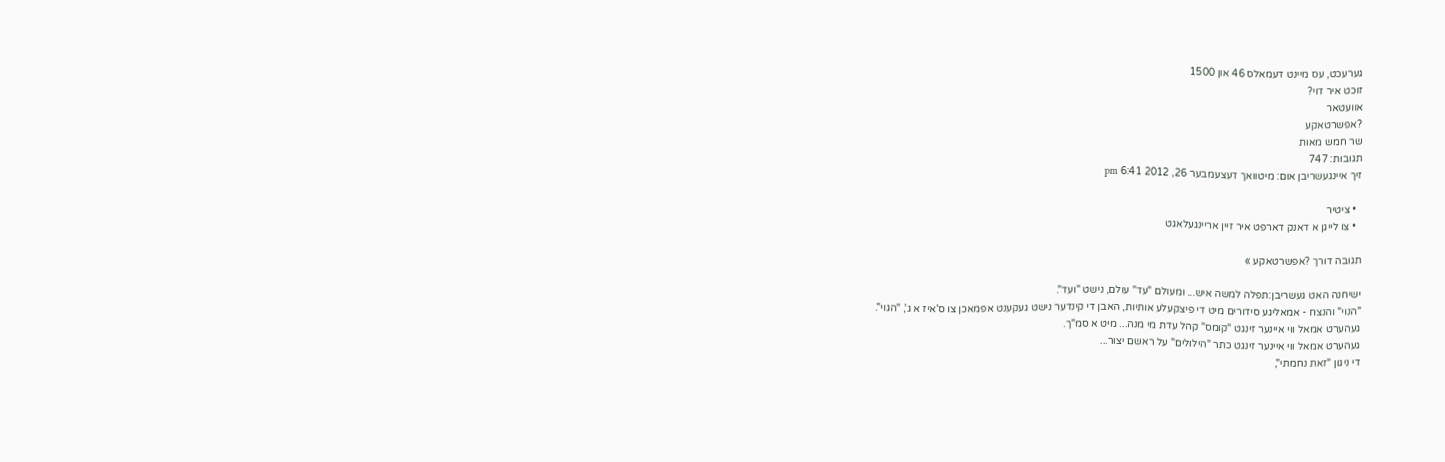גערעכט, עס מיינט דעמאלס 46 און 1500
זוכט איר דוי?
אוועטאר
?אפשרטאקע
שר חמש מאות
תגובות: 747
זיך איינגעשריבן אום: מיטוואך דעצעמבער 26, 2012 6:41 pm

  • ציטיר
  • צו לייגן א דאנק דארפט איר זיין אריינגעלאגט

תגובה דורך ?אפשרטאקע »

ישיחנה האט געשריבן:תפלה למשה איש... ומעולם "עד" עולם, נישט "ועד".
"הנוי" והנצח - אמאליגע סידורים מיט די פיצקעלע אותיות, האבן די קינדער נישט געקענט אפמאכן צו ס'איז א ג', "הגוי".
געהערט אמאל ווי איינער זינגט "קומס" קהל עדת מי מנה... מיט א סמ"ך.
געהערט אמאל ווי איינער זינגט כתר "הילולים" על ראשם יצור...
די ניגון "זאת נחמתי",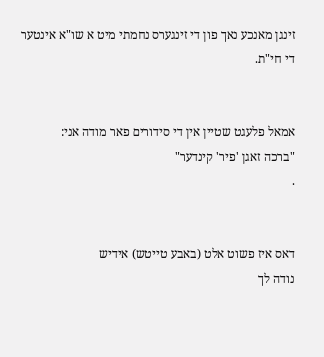זינגן מאנכע נאך פון די זינגערס נחמתי מיט א שו"א אינטער די חי"ת.


אמאל פלעגט שטיין אין די סידורים פאר מודה אני:
"ברכה זאגן 'פיר' קינדער"
.


דאס איז פשוט אלט (באבע טייטש) אידיש
נודה לך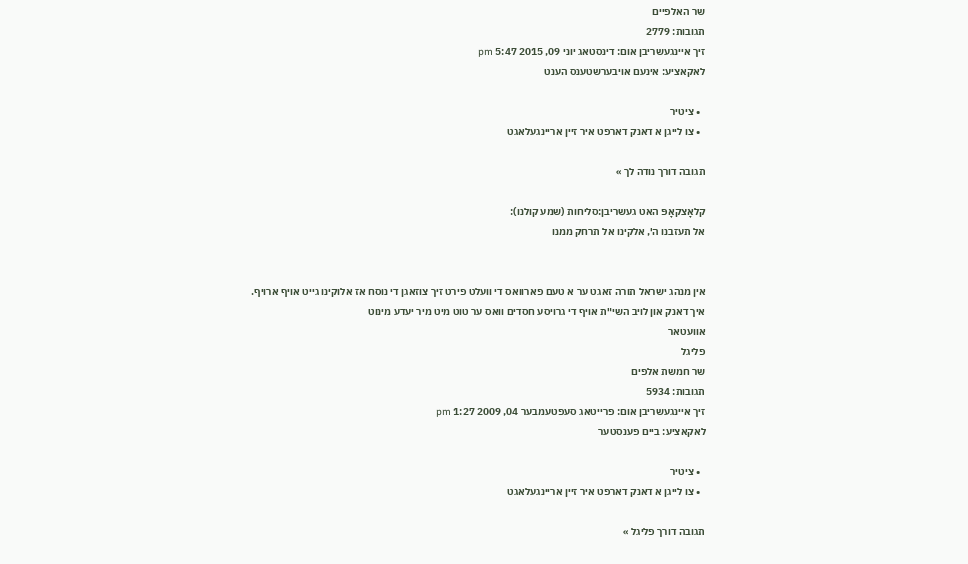שר האלפיים
תגובות: 2779
זיך איינגעשריבן אום: דינסטאג יוני 09, 2015 5:47 pm
לאקאציע: אינעם אויבערשטענס הענט

  • ציטיר
  • צו לייגן א דאנק דארפט איר זיין אריינגעלאגט

תגובה דורך נודה לך »

קלאָצקאָפּ האט געשריבן:סליחות (שמע קולנו):
אל תעזבנו ה', אלקינו אל תרחק ממנו


אין מנהג ישראל תורה זאגט ער א טעם פארוואס די וועלט פירט זיך צוזאגן די נוסח אז אלוקינו גייט אויף ארויף.
איך דאנק און לויב השי"ת אויף די גרויסע חסדים וואס ער טוט מיט מיר יעדע מינוט
אוועטאר
פליגל
שר חמשת אלפים
תגובות: 5934
זיך איינגעשריבן אום: פרייטאג סעפטעמבער 04, 2009 1:27 pm
לאקאציע: ביים פענסטער

  • ציטיר
  • צו לייגן א דאנק דארפט איר זיין אריינגעלאגט

תגובה דורך פליגל »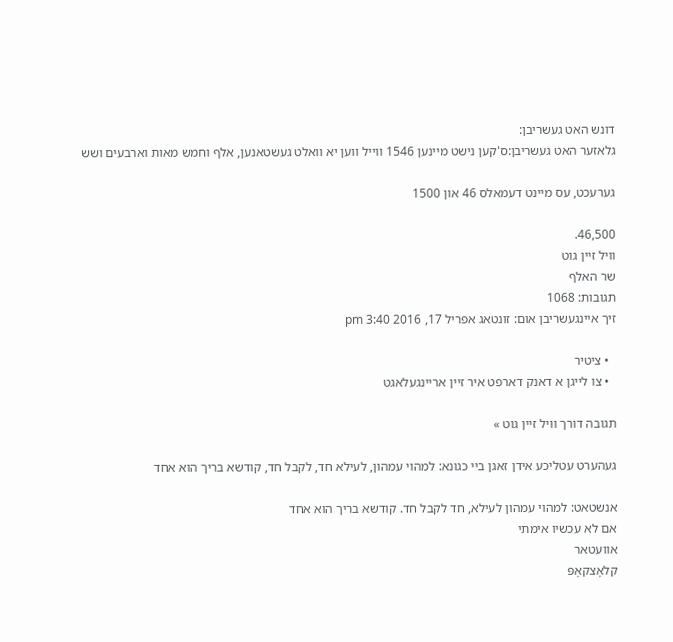דונש האט געשריבן:
גלאזער האט געשריבן:ס'קען נישט מיינען 1546 ווייל ווען יא וואלט געשטאנען, אלף וחמש מאות וארבעים ושש

גערעכט, עס מיינט דעמאלס 46 און 1500

46,500.
וויל זיין גוט
שר האלף
תגובות: 1068
זיך איינגעשריבן אום: זונטאג אפריל 17, 2016 3:40 pm

  • ציטיר
  • צו לייגן א דאנק דארפט איר זיין אריינגעלאגט

תגובה דורך וויל זיין גוט »

געהערט עטליכע אידן זאגן ביי כגונא: למהוי עמהון, לעילא חד, לקבל חד, קודשא בריך הוא אחד

אנשטאט: למהוי עמהון לעילא, חד לקבל חד. קודשא בריך הוא אחד
אם לא עכשיו אימתי
אוועטאר
קלאָצקאָפּ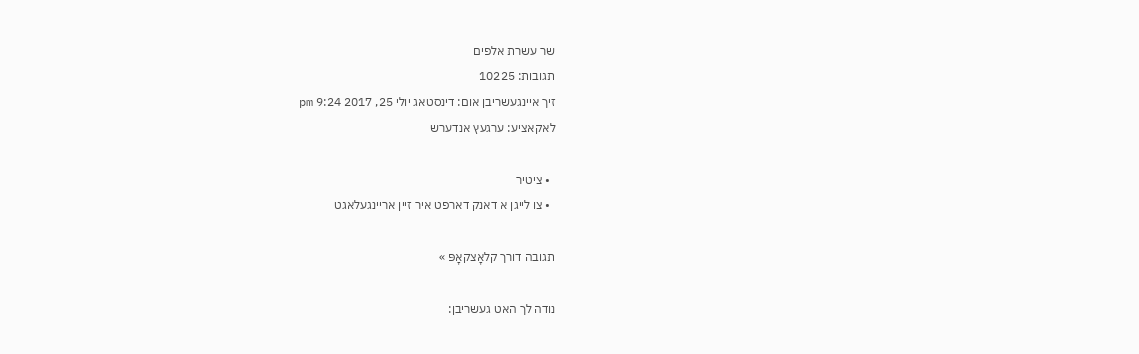שר עשרת אלפים
תגובות: 10225
זיך איינגעשריבן אום: דינסטאג יולי 25, 2017 9:24 pm
לאקאציע: ערגעץ אנדערש

  • ציטיר
  • צו לייגן א דאנק דארפט איר זיין אריינגעלאגט

תגובה דורך קלאָצקאָפּ »

נודה לך האט געשריבן: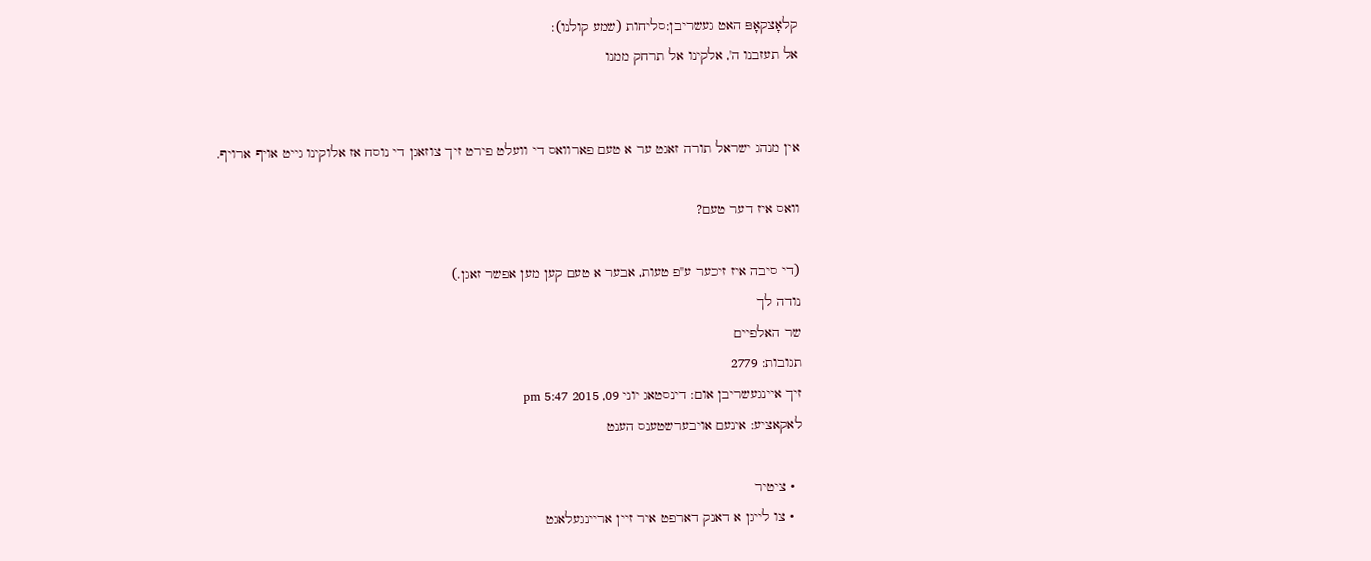קלאָצקאָפּ האט געשריבן:סליחות (שמע קולנו):
אל תעזבנו ה', אלקינו אל תרחק ממנו


אין מנהג ישראל תורה זאגט ער א טעם פארוואס די וועלט פירט זיך צוזאגן די נוסח אז אלוקינו גייט אויף ארויף.

וואס איז דער טעם?

(די סיבה איז זיכער ע"פ טעות, אבער א טעם קען מען אפשר זאגן.)
נודה לך
שר האלפיים
תגובות: 2779
זיך איינגעשריבן אום: דינסטאג יוני 09, 2015 5:47 pm
לאקאציע: אינעם אויבערשטענס הענט

  • ציטיר
  • צו לייגן א דאנק דארפט איר זיין אריינגעלאגט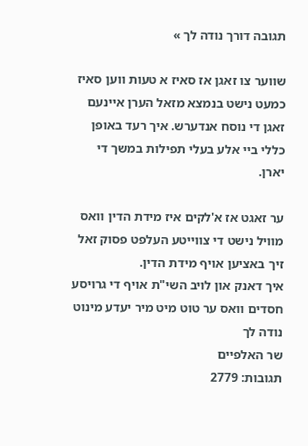תגובה דורך נודה לך »

שווער צו זאגן אז סאיז א טעות ווען סאיז כמעט נישט בנמצא מזאל הערן איינעם זאגן די נוסח אנדערש. איך רעד באופן כללי ביי אלע בעלי תפילות במשך די יארן.

ער זאגט אז א'לקים איז מידת הדין וואס מוויל נישט די צווייטע העלפט פסוק זאל זיך באציען אויף מידת הדין.
איך דאנק און לויב השי"ת אויף די גרויסע חסדים וואס ער טוט מיט מיר יעדע מינוט
נודה לך
שר האלפיים
תגובות: 2779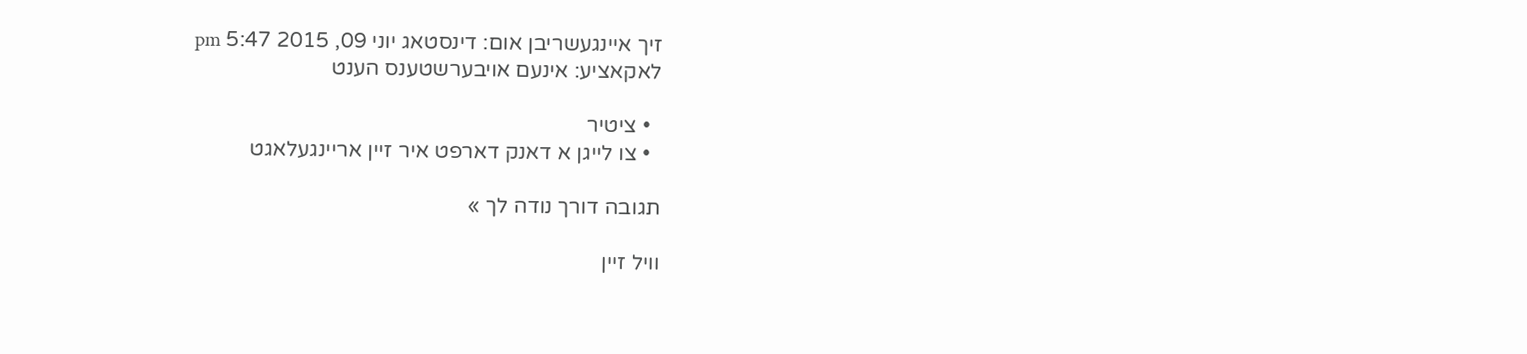זיך איינגעשריבן אום: דינסטאג יוני 09, 2015 5:47 pm
לאקאציע: אינעם אויבערשטענס הענט

  • ציטיר
  • צו לייגן א דאנק דארפט איר זיין אריינגעלאגט

תגובה דורך נודה לך »

וויל זיין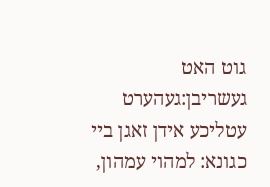גוט האט געשריבן:געהערט עטליכע אידן זאגן ביי כגונא: למהוי עמהון,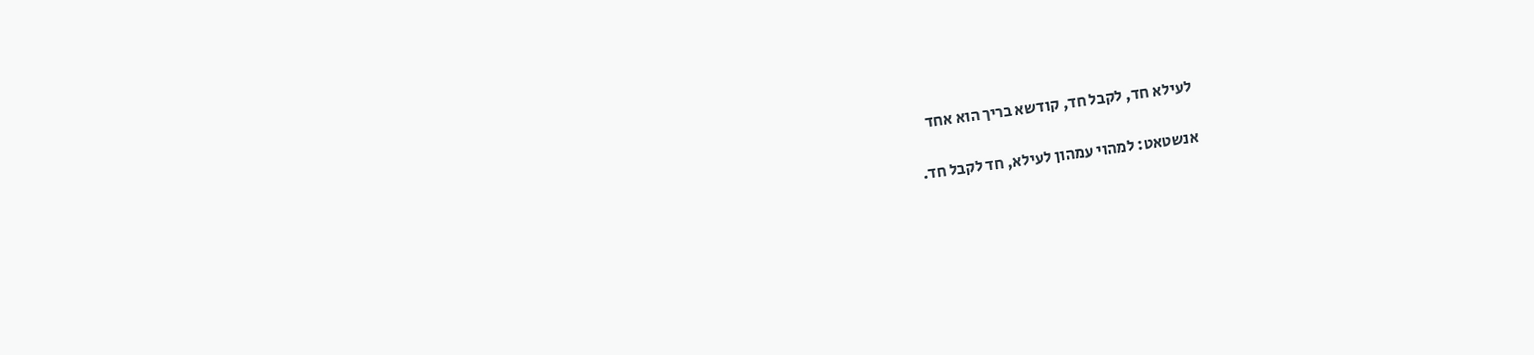לעילא חד, לקבל חד, קודשא בריך הוא אחד

אנשטאט: למהוי עמהון לעילא, חד לקבל חד.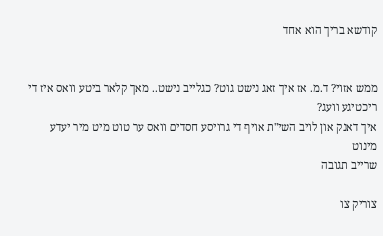קודשא בריך הוא אחד


ממש אזוי? ד.מ. אז איך זאג נישט גוט? כגלייב נישט.. מאך קלאר ביטע וואס איז די ריכטיגע וועג?
איך דאנק און לויב השי"ת אויף די גרויסע חסדים וואס ער טוט מיט מיר יעדע מינוט
שרייב תגובה

צוריק צו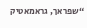“שפראך, גראמאטיק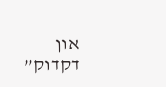און דקדוק”